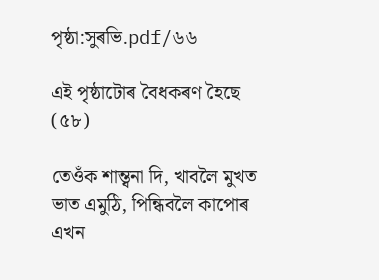পৃষ্ঠা:সুৰভি.pdf/৬৬

এই পৃষ্ঠাটোৰ বৈধকৰণ হৈছে
(৫৮)

তেওঁক শান্ত্বনা দি, খাবলৈ মুখত ভাত এমুঠি, পিন্ধিবলৈ কাপোৰ এখন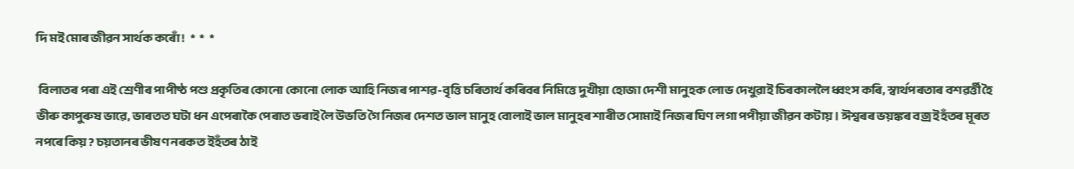দি মই মোৰ জীৱন সাৰ্থক কৰোঁ!   *  *   *

 বিলাতৰ পৰা এই শ্ৰেণীৰ পাপীষ্ঠ পশু প্ৰকৃতিৰ কোনো কোনো লোক আহি নিজৰ পাশৱ-বৃত্তি চৰিতাৰ্থ কৰিবৰ নিমিত্তে দুখীয়া হোজা দেশী মানুহক লোভ দেখুৱাই চিৰকাললৈ ধ্বংস কৰি, স্বাৰ্থপৰতাৰ বশৱৰ্ত্তী হৈ ভীৰু কাপুৰুষ ভাৱে, ভাৰতত ঘটা ধন এপেৰাকৈ পেৰাত ভৰাই লৈ উভতি গৈ নিজৰ দেশত ভাল মানুহ বোলাই ভাল মানুহৰ শাৰীত সোমাই নিজৰ ঘিণ লগা পপীয়া জীৱন কটায়। ঈশ্বৰৰ ভয়ঙ্কৰ বজ্ৰ ইহঁতৰ মূৰত নপৰে কিয়? চয়তানৰ ভীষণ নৰকত ইহঁতৰ ঠাই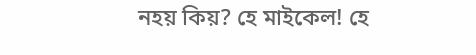নহয় কিয়? হে মাইকেল! হে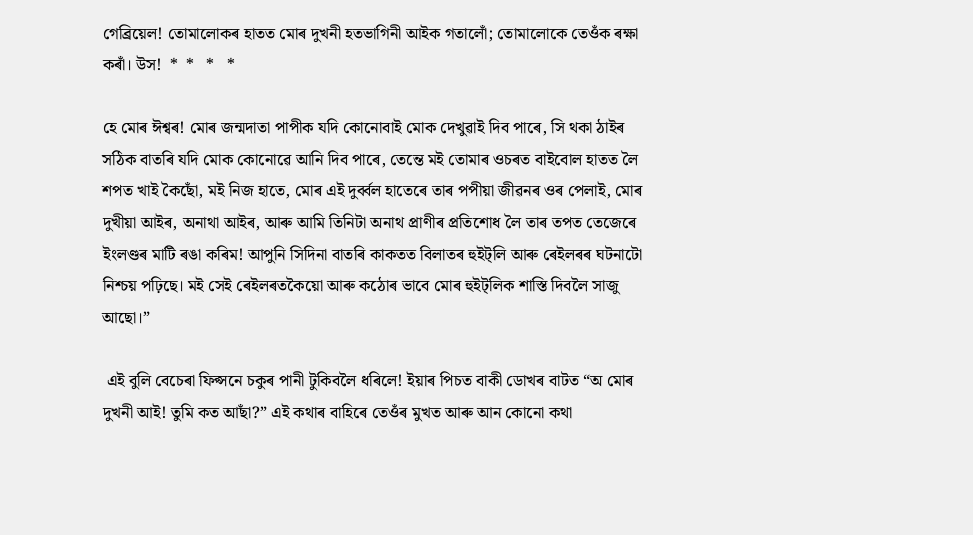গেব্ৰিয়েল! তোমালোকৰ হাতত মোৰ দুখনী হতভাগিনী আইক গতালোঁ; তোমালোকে তেওঁক ৰক্ষা কৰাঁ। উস!  *  *   *   *

হে মোৰ ঈশ্বৰ! মোৰ জন্মদাতা পাপীক যদি কোনোবাই মোক দেখুৱাই দিব পাৰে, সি থকা ঠাইৰ সঠিক বাতৰি যদি মোক কোনোৱে আনি দিব পাৰে, তেন্তে মই তোমাৰ ওচৰত বাইবোল হাতত লৈ শপত খাই কৈছোঁ, মই নিজ হাতে, মোৰ এই দুৰ্ব্বল হাতেৰে তাৰ পপীয়া জীৱনৰ ওৰ পেলাই, মোৰ দুখীয়া আইৰ, অনাথা আইৰ, আৰু আমি তিনিটা অনাথ প্ৰাণীৰ প্ৰতিশোধ লৈ তাৰ তপত তেজেৰে ইংলণ্ডৰ মাটি ৰঙা কৰিম! আপুনি সিদিনা বাতৰি কাকতত বিলাতৰ হুইট্‌লি আৰু ৰেইলৰৰ ঘটনাটো নিশ্চয় পঢ়িছে। মই সেই ৰেইলৰতকৈয়ো আৰু কঠোৰ ভাবে মোৰ হুইট্‌লিক শাস্তি দিবলৈ সাজু আছো।”

 এই বুলি বেচেৰা ফিপ্সনে চকুৰ পানী টুকিবলৈ ধৰিলে! ইয়াৰ পিচত বাকী ডোখৰ বাটত “অ মোৰ দুখনী আই! তুমি কত আছাঁ?” এই কথাৰ বাহিৰে তেওঁৰ মুখত আৰু আন কোনো কথা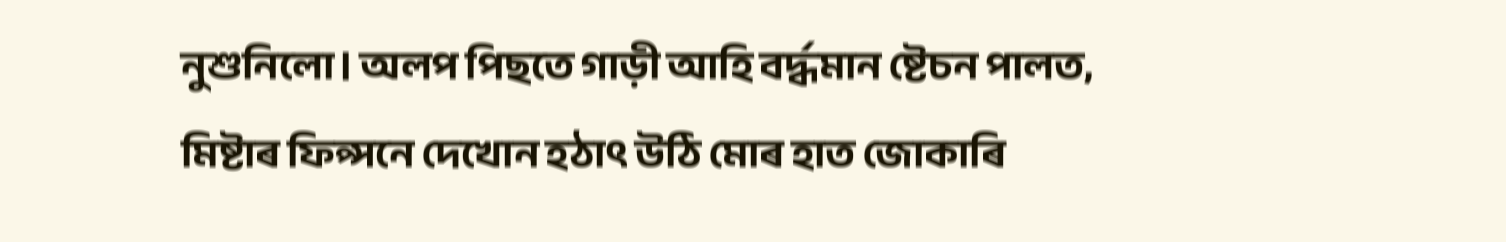নুশুনিলো। অলপ পিছতে গাড়ী আহি বৰ্দ্ধমান ষ্টেচন পালত, মিষ্টাৰ ফিপ্সনে দেখোন হঠাৎ উঠি মোৰ হাত জোকাৰি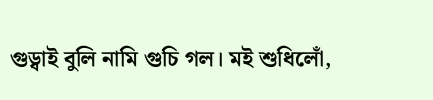গুড্বাই বুলি নামি গুচি গল। মই শুধিলোঁ,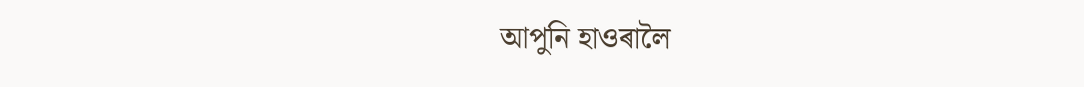আপুনি হাওৰালৈ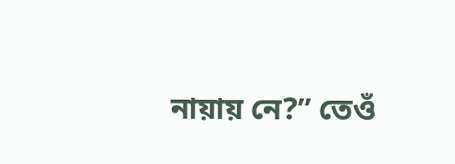নায়ায় নে?” তেওঁ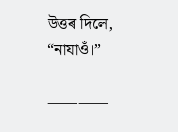উত্তৰ দিলে, “নাযাওঁ।”

⸺⸺